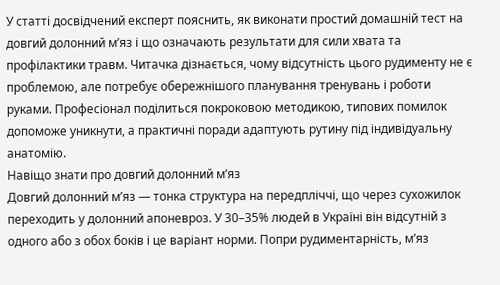У статті досвідчений експерт пояснить, як виконати простий домашній тест на довгий долонний м’яз і що означають результати для сили хвата та профілактики травм. Читачка дізнається, чому відсутність цього рудименту не є проблемою, але потребує обережнішого планування тренувань і роботи руками. Професіонал поділиться покроковою методикою, типових помилок допоможе уникнути, а практичні поради адаптують рутину під індивідуальну анатомію.
Навіщо знати про довгий долонний м’яз
Довгий долонний м’яз — тонка структура на передпліччі, що через сухожилок переходить у долонний апоневроз. У 30–35% людей в Україні він відсутній з одного або з обох боків і це варіант норми. Попри рудиментарність, м’яз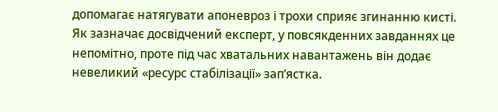допомагає натягувати апоневроз і трохи сприяє згинанню кисті. Як зазначає досвідчений експерт, у повсякденних завданнях це непомітно, проте під час хватальних навантажень він додає невеликий «ресурс стабілізації» зап’ястка.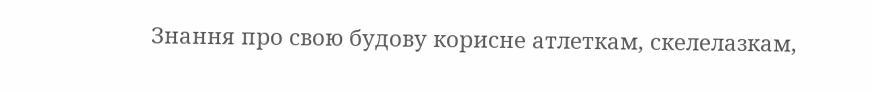Знання про свою будову корисне атлеткам, скелелазкам,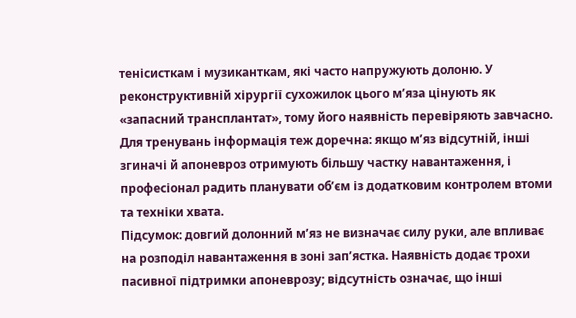тенісисткам і музиканткам, які часто напружують долоню. У реконструктивній хірургії сухожилок цього м’яза цінують як «запасний трансплантат», тому його наявність перевіряють завчасно. Для тренувань інформація теж доречна: якщо м’яз відсутній, інші згиначі й апоневроз отримують більшу частку навантаження, і професіонал радить планувати об’єм із додатковим контролем втоми та техніки хвата.
Підсумок: довгий долонний м’яз не визначає силу руки, але впливає на розподіл навантаження в зоні зап’ястка. Наявність додає трохи пасивної підтримки апоневрозу; відсутність означає, що інші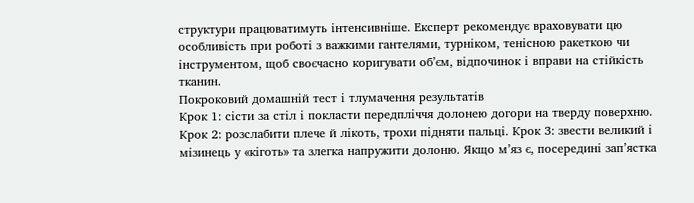структури працюватимуть інтенсивніше. Експерт рекомендує враховувати цю особливість при роботі з важкими гантелями, турніком, тенісною ракеткою чи інструментом, щоб своєчасно коригувати об’єм, відпочинок і вправи на стійкість тканин.
Покроковий домашній тест і тлумачення результатів
Крок 1: сісти за стіл і покласти передпліччя долонею догори на тверду поверхню. Крок 2: розслабити плече й лікоть, трохи підняти пальці. Крок 3: звести великий і мізинець у «кіготь» та злегка напружити долоню. Якщо м’яз є, посередині зап’ястка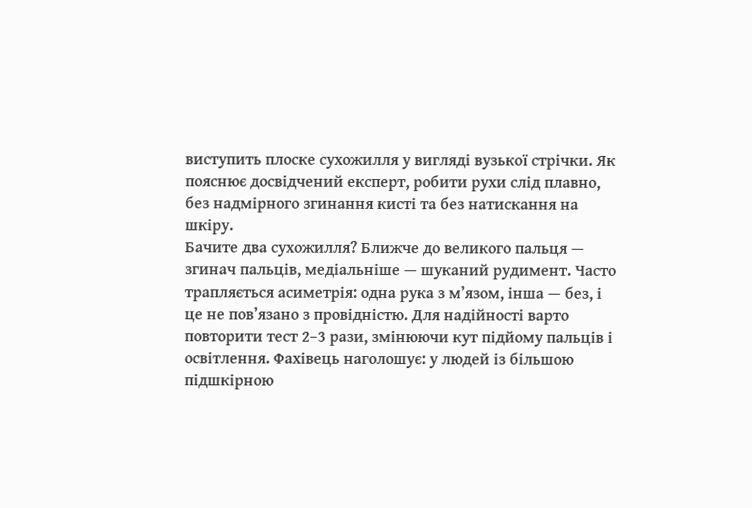виступить плоске сухожилля у вигляді вузької стрічки. Як пояснює досвідчений експерт, робити рухи слід плавно, без надмірного згинання кисті та без натискання на шкіру.
Бачите два сухожилля? Ближче до великого пальця — згинач пальців, медіальніше — шуканий рудимент. Часто трапляється асиметрія: одна рука з м’язом, інша — без, і це не пов’язано з провідністю. Для надійності варто повторити тест 2–3 рази, змінюючи кут підйому пальців і освітлення. Фахівець наголошує: у людей із більшою підшкірною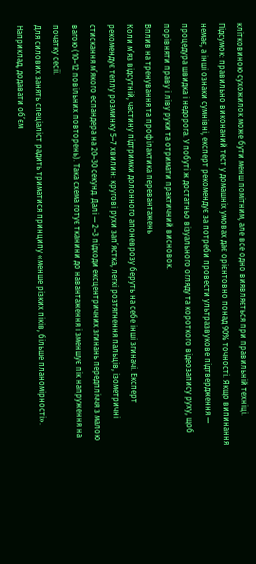клітковиною сухожилок може бути менш помітним, але все одно виявляється при правильній техніці.
Підсумок: правильно виконаний тест у домашніх умовах дає орієнтовно понад 90% точності. Якщо випинання немає, а інші ознаки сумнівні, експерт рекомендує за потреби провести ультразвукове підтвердження — процедура швидка і недорога. У побуті ж достатньо візуального огляду та короткого відеозапису руху, щоб порівняти праву і ліву руки та отримати практичний висновок.
Вплив на тренування та профілактика перевантажень
Коли м’яз відсутній, частину підтримки долонного апоневрозу беруть на себе інші згиначі. Експерт рекомендує теплу розминку 5–7 хвилин: кругові рухи зап’ястка, легкі розтягнення пальців, ізометричні стискання м’якого еспандера на 20–30 секунд. Далі — 2–3 підходи ексцентричних згинань передпліччя з малою вагою (10–12 повільних повторень). Така схема готує тканини до навантаження і зменшує пік напруження на початку сесії.
Для силових занять спеціаліст радить триматися принципу «менше різких піків, більше планомірності». Наприклад, додавати об’єм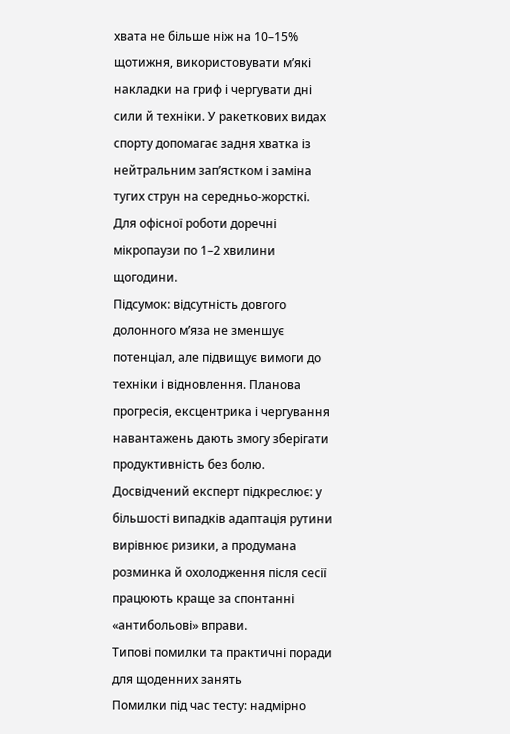хвата не більше ніж на 10–15% щотижня, використовувати м’які накладки на гриф і чергувати дні сили й техніки. У ракеткових видах спорту допомагає задня хватка із нейтральним зап’ястком і заміна тугих струн на середньо-жорсткі. Для офісної роботи доречні мікропаузи по 1–2 хвилини щогодини.
Підсумок: відсутність довгого долонного м’яза не зменшує потенціал, але підвищує вимоги до техніки і відновлення. Планова прогресія, ексцентрика і чергування навантажень дають змогу зберігати продуктивність без болю. Досвідчений експерт підкреслює: у більшості випадків адаптація рутини вирівнює ризики, а продумана розминка й охолодження після сесії працюють краще за спонтанні «антибольові» вправи.
Типові помилки та практичні поради для щоденних занять
Помилки під час тесту: надмірно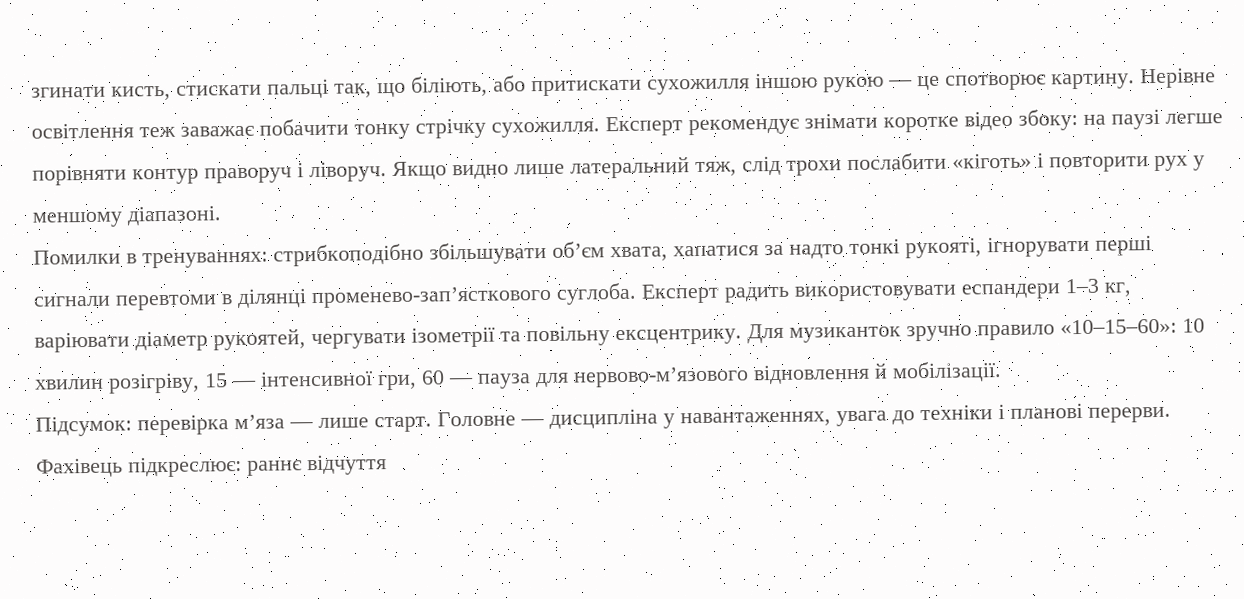згинати кисть, стискати пальці так, що біліють, або притискати сухожилля іншою рукою — це спотворює картину. Нерівне освітлення теж заважає побачити тонку стрічку сухожилля. Експерт рекомендує знімати коротке відео збоку: на паузі легше порівняти контур праворуч і ліворуч. Якщо видно лише латеральний тяж, слід трохи послабити «кіготь» і повторити рух у меншому діапазоні.
Помилки в тренуваннях: стрибкоподібно збільшувати об’єм хвата, хапатися за надто тонкі рукояті, ігнорувати перші сигнали перевтоми в ділянці променево-зап’ясткового суглоба. Експерт радить використовувати еспандери 1–3 кг, варіювати діаметр рукоятей, чергувати ізометрії та повільну ексцентрику. Для музиканток зручно правило «10–15–60»: 10 хвилин розігріву, 15 — інтенсивної гри, 60 — пауза для нервово-м’язового відновлення й мобілізації.
Підсумок: перевірка м’яза — лише старт. Головне — дисципліна у навантаженнях, увага до техніки і планові перерви. Фахівець підкреслює: раннє відчуття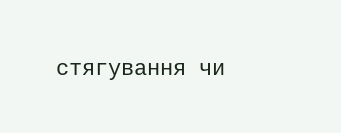стягування чи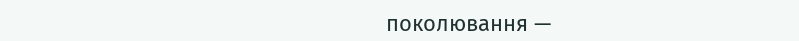поколювання —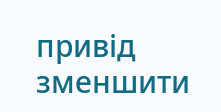привід зменшити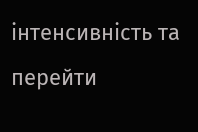інтенсивність та перейти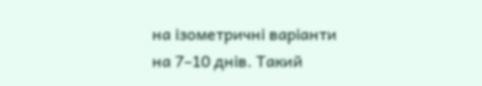на ізометричні варіанти на 7–10 днів. Такий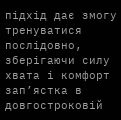підхід дає змогу тренуватися послідовно, зберігаючи силу хвата і комфорт зап’ястка в довгостроковій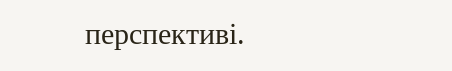перспективі.